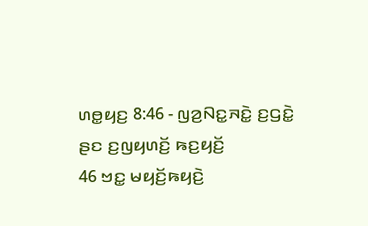ꤛꤥ꤭ꤟꤢ꤬ 8:46 - ꤜꤤ꤬ꤡꤢ꤭ꤏꤢꤧ꤭ ꤢ꤬ꤞꤢꤧ꤭ ꤔꤢ ꤢ꤬ꤜꤟꤛꤢꤩ꤬ ꤒꤢ꤬ꤟꤢꤩ꤬
46 ꤠꤢ꤭ ꤗꤟꤢꤩ꤬ꤒꤟꤢꤧ꤬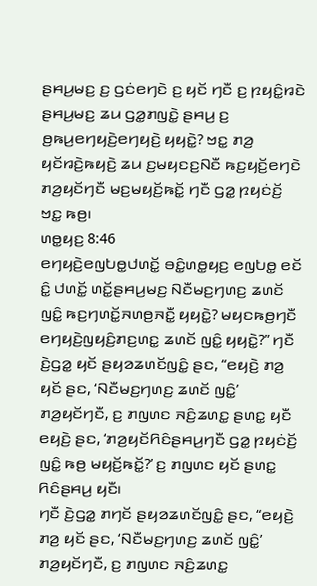ꤔꤌꤣ꤬ꤗꤢ꤬ ꤢ꤬ ꤞꤢꤦꤕꤚꤢꤧ ꤢ꤬ ꤟꤢꤩ ꤚꤢꤪ ꤢ꤬ ꤐꤟꤢꤨ꤭ꤙꤢꤧ ꤔꤌꤣ꤬ꤗꤢ꤬ ꤘꤣ ꤞꤤ꤭ꤊꤜꤢꤧ꤭ ꤔꤌꤣ꤬ ꤢ꤬ ꤥ꤬ꤒꤣ꤬ꤕꤚꤟꤢꤧ꤬ꤕꤚꤟꤢꤧ꤬ ꤟꤟꤢꤧ꤭? ꤠꤢ꤭ ꤊꤤ꤬ ꤟꤢꤩꤙꤢꤧ꤬ꤒꤟꤢꤧ꤬ ꤘꤣ ꤢ꤬ꤗꤟꤢꤢ꤬ꤡꤢꤪ ꤒꤢ꤬ꤟꤢꤩ꤬ꤕꤚꤢꤧ ꤊꤤ꤬ꤟꤢꤩꤚꤢꤪ ꤗꤢ꤬ꤗꤟꤢꤩ꤬ꤒꤢꤩ꤭ ꤚꤢꤪ ꤞꤤ꤭ ꤐꤟꤢꤦꤢꤩ꤬ ꤠꤢ꤭ ꤒꤥ꤬꤯
ꤛꤥ꤭ꤟꤢ꤬ 8:46
ꤕꤚꤟꤢꤧ꤬ꤕꤜꤝꤥ꤭ꤓꤛꤢꤩ꤭ ꤋꤢꤨ꤭ꤛꤥ꤭ꤟꤢ꤬ ꤕꤜꤝꤥ꤭ ꤕꤢꤩ ꤢꤨ꤭ ꤓꤛꤢꤩ꤭ ꤛꤢꤩ꤭ꤔꤌꤣ꤬ꤗꤢ꤬ ꤡꤢꤪꤗꤢ꤬ꤚꤛꤢ꤬ ꤘꤛꤢꤩ ꤜꤢꤨ꤭ ꤒꤢ꤬ꤚꤛꤢꤩ꤭ꤏꤛꤥ꤬ꤏꤢꤪ꤭ ꤟꤟꤢꤧ꤭? ꤗꤟꤢꤒꤥ꤬ꤚꤢꤪ ꤕꤚꤟꤢꤧ꤬ꤜꤟꤢꤨ꤬ꤊꤢ꤬ꤛꤢ꤭ ꤘꤛꤢꤩ ꤜꤢꤨ꤭ ꤟꤟꤢꤧ꤭?” ꤚꤢꤪ ꤢꤧ꤬ꤞꤤ꤭ ꤟꤢꤩ ꤔꤟꤤꤘꤛꤢꤩꤜꤢꤨ꤭ ꤔꤢ, “ꤕꤟꤢꤧ꤬ ꤊꤤ꤬ ꤟꤢꤩ ꤔꤢ, ‘ꤡꤢꤪꤗꤢ꤬ꤚꤛꤢ꤬ ꤘꤛꤢꤩ ꤜꤢꤨ꤭’ ꤊꤤ꤬ꤟꤢꤩꤚꤢꤪ, ꤢ꤬ ꤊꤜꤛꤢ ꤏꤢꤨ꤬ꤘꤛꤢ꤭ ꤔꤛꤢ꤭ ꤟꤢꤪ ꤕꤟꤢꤧ꤬ ꤔꤢ, ‘ꤊꤤ꤬ꤟꤢꤩꤖꤢꤨꤔꤌꤣ꤬ꤚꤢꤪ ꤞꤤ꤭ ꤐꤟꤢꤦꤢꤩ꤬ ꤜꤢꤨ꤭ ꤒꤥ꤬ ꤗꤟꤢꤩ꤬ꤒꤢꤩ꤭?’ ꤢ꤬ ꤊꤜꤛꤢ ꤟꤢꤩ ꤔꤛꤢ꤭ ꤖꤢꤨꤔꤌꤣ꤬ ꤟꤢꤪ꤯
ꤚꤢꤪ ꤢꤧ꤬ꤞꤤ꤭ ꤊꤚꤢꤩ ꤔꤟꤤꤘꤛꤢꤩꤜꤢꤨ꤭ ꤔꤢ, “ꤕꤟꤢꤧ꤬ ꤊꤤ꤬ ꤟꤢꤩ ꤔꤢ, ‘ꤡꤢꤪꤗꤢ꤬ꤚꤛꤢ꤬ ꤘꤛꤢꤩ ꤜꤢꤨ꤭’ ꤊꤤ꤬ꤟꤢꤩꤚꤢꤪ, ꤢ꤬ ꤊꤜꤛꤢ ꤏꤢꤨ꤬ꤘꤛꤢ꤭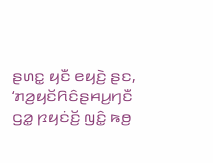ꤔꤛꤢ꤭ ꤟꤢꤪ ꤕꤟꤢꤧ꤬ ꤔꤢ, ‘ꤊꤤ꤬ꤟꤢꤩꤖꤢꤨꤔꤌꤣ꤬ꤚꤢꤪ ꤞꤤ꤭ ꤐꤟꤢꤦꤢꤩ꤬ ꤜꤢꤨ꤭ ꤒꤥ꤬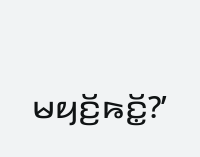ꤗꤟꤢꤩ꤬ꤒꤢꤩ꤭?’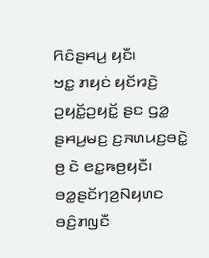ꤖꤢꤨꤔꤌꤣ꤬ ꤟꤢꤪ꤯
ꤠꤢ꤭ ꤊꤟꤢꤦ ꤟꤢꤩꤙꤢꤧ꤬ ꤑꤟꤢꤩ꤭ꤑꤟꤢꤩ꤭ ꤔꤢ ꤞꤤ꤭ ꤔꤌꤣ꤬ꤗꤢ꤬ ꤢ꤬ꤏꤛꤣꤢ꤬ꤋꤢꤧ꤭ ꤥ꤬ ꤢꤧ ꤕꤢ꤭ꤒꤥ꤬ꤟꤢꤪ꤯ ꤋꤤ꤭ꤔꤢꤩꤚꤤ꤬ꤡꤟꤛꤢ ꤋꤢꤨ꤬ꤊꤜꤢꤪ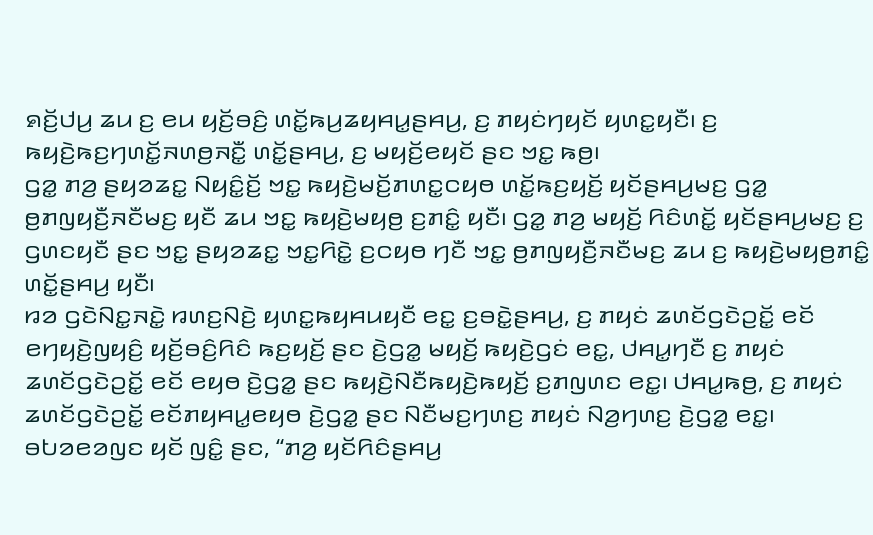ꤎꤢꤩ꤬ꤓꤣ꤬ ꤘꤣ ꤢ꤬ ꤕꤣ ꤟꤢꤩ꤬ꤋꤢꤨ꤬ ꤛꤢꤩ꤭ꤒꤣ꤬ꤘꤟꤌꤣ꤭ꤔꤌꤣ꤬, ꤢ꤬ ꤊꤟꤢꤦꤚꤟꤢꤩ ꤟꤛꤢ꤭ꤟꤢꤪ꤯ ꤢ꤬ ꤒꤟꤢꤧ꤬ꤒꤢ꤬ꤚꤛꤢꤩ꤭ꤏꤛꤥ꤬ꤏꤢꤪ꤭ ꤛꤢꤩ꤭ꤔꤌꤣ꤬, ꤢ꤬ ꤗꤟꤢꤩ꤬ꤕꤟꤢꤩ ꤔꤢ ꤠꤢ꤭ ꤒꤥ꤬꤯
ꤞꤤ꤭ ꤊꤤ꤬ ꤔꤟꤤꤘꤢ꤭ ꤡꤟꤢꤨ꤭ꤢꤩ꤬ ꤠꤢ꤭ ꤒꤟꤢꤧ꤬ꤗꤢꤩ꤬ꤊꤛꤢ꤭ꤍꤟꤥ ꤛꤢꤩ꤭ꤒꤢ꤬ꤟꤢꤩ꤬ ꤟꤢꤩꤔꤌꤣ꤬ꤗꤢ꤬ ꤞꤤ꤭ ꤥ꤬ꤊꤜꤟꤢꤪ꤬ꤏꤢꤪꤗꤢ꤬ ꤟꤢꤪ ꤘꤣ ꤠꤢ꤭ ꤒꤟꤢꤧ꤬ꤗꤟꤥ꤬ ꤢ꤬ꤊꤢꤨ꤭ ꤟꤢꤪ꤯ ꤞꤤ꤭ ꤊꤤ꤬ ꤗꤟꤢꤩ꤬ ꤖꤢꤨꤛꤢꤩ꤭ ꤟꤢꤩꤔꤌꤣ꤬ꤗꤢ꤬ ꤢ꤬ ꤞꤛꤢꤟꤢꤪ ꤔꤢ ꤠꤢ꤭ ꤔꤟꤤꤘꤢ꤭ ꤠꤢ꤭ꤖꤢꤧ꤭ ꤢ꤬ꤍꤟꤥ ꤚꤢꤪ ꤠꤢ꤭ ꤥ꤬ꤊꤜꤟꤢꤪ꤬ꤏꤢꤪꤗꤢ꤬ ꤘꤣ ꤢ꤬ ꤒꤟꤢꤧ꤬ꤗꤟꤥ꤬ꤊꤢꤨ꤭ ꤛꤢꤩ꤭ꤔꤌꤣ꤬ ꤟꤢꤪ꤯
ꤙꤤ ꤞꤢꤧꤡꤢ꤭ꤏꤢꤧ꤭ ꤙꤛꤢ꤬ꤡꤢꤧ꤬ ꤟꤛꤢ꤭ꤒꤟꤌꤣꤟꤢꤪ ꤕꤢ꤭ ꤢ꤬ꤋꤢꤧ꤭ꤔꤌꤣ꤬, ꤢ꤬ ꤊꤟꤢꤦ ꤘꤛꤢꤩꤞꤢꤧꤑꤢꤩ꤭ ꤕꤢꤩ ꤕꤚꤟꤢꤧ꤬ꤜꤟꤢꤨ꤬ ꤟꤢꤩ꤬ꤋꤢꤨ꤬ꤖꤢꤨ ꤒꤢ꤬ꤟꤢꤩ꤬ ꤔꤢ ꤢꤧ꤬ꤞꤤ꤭ ꤗꤟꤢꤩ꤬ ꤒꤟꤢꤧ꤬ꤞꤢꤦ ꤕꤢ꤭, ꤓꤌꤣ꤭ꤚꤢꤪ ꤢ꤬ ꤊꤟꤢꤦ ꤘꤛꤢꤩꤞꤢꤧꤑꤢꤩ꤭ ꤕꤢꤩ ꤕꤟꤥ ꤢꤧ꤬ꤞꤤ꤭ ꤔꤢ ꤒꤟꤢꤧ꤬ꤡꤢꤪꤒꤟꤢꤧ꤬ꤒꤟꤢꤩ꤬ ꤢ꤬ꤊꤜꤛꤢ ꤕꤢ꤭꤯ ꤓꤌꤣ꤭ꤒꤥ꤬, ꤢ꤬ ꤊꤟꤢꤦ ꤘꤛꤢꤩꤞꤢꤧꤑꤢꤩ꤭ ꤕꤢꤩꤊꤟꤌꤣ꤭ꤕꤟꤥ ꤢꤧ꤬ꤞꤤ꤭ ꤔꤢ ꤡꤢꤪꤗꤢ꤬ꤚꤛꤢ꤬ ꤊꤟꤢꤦ ꤡꤤ꤬ꤚꤛꤢ꤬ ꤢꤧ꤬ꤞꤤ꤭ ꤕꤢ꤭꤯
ꤋꤝꤤꤕꤤꤜꤢ ꤟꤢꤩ ꤜꤢꤨ꤭ ꤔꤢ, “ꤊꤤ꤬ ꤟꤢꤩꤖꤢꤨꤔꤌꤣ꤬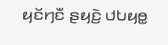ꤟꤢꤩꤚꤢꤪ ꤔꤟꤢꤧ꤬ ꤓꤝꤟꤥ꤭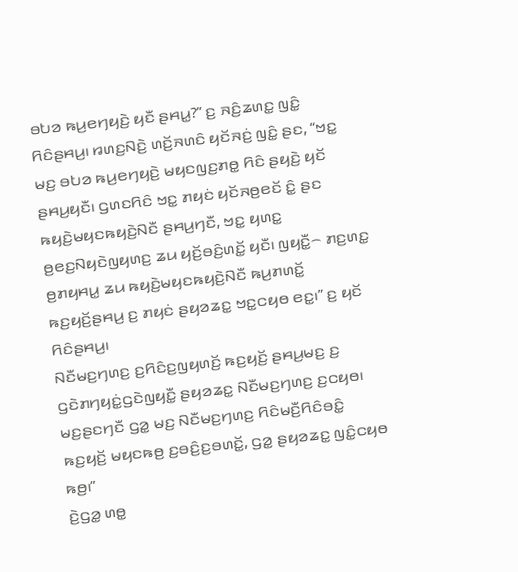ꤋꤝꤤ ꤒꤣ꤬ꤕꤚꤟꤢꤧ꤬ ꤟꤢꤪ ꤔꤌꤣ꤭?” ꤢ꤬ ꤏꤢꤨ꤬ꤘꤛꤢ꤭ ꤜꤢꤨ꤭ ꤖꤢꤨꤔꤌꤣ꤬꤯ ꤙꤛꤢ꤬ꤡꤢꤧ꤬ ꤛꤢꤩ꤬ꤏꤛꤢꤨ ꤟꤢꤩꤏꤢꤦ꤬ ꤜꤢꤨ꤭ ꤔꤢ, “ꤠꤢ꤭ ꤗꤢ꤬ ꤋꤝꤤ ꤒꤣ꤬ꤕꤚꤟꤢꤧ꤬ ꤗꤟꤢꤜꤢ꤬ꤊꤥ꤭ ꤖꤢꤨ ꤔꤟꤢꤧ꤬ ꤟꤢꤩ ꤔꤌꤣ꤬ꤟꤢꤪ꤯ ꤞꤛꤢꤖꤢꤨ ꤠꤢ꤭ ꤊꤟꤢꤦ ꤟꤢꤩꤏꤥ꤬ꤕꤢꤩ ꤢꤨ꤭ ꤔꤢ ꤒꤟꤢꤧ꤬ꤗꤟꤢꤒꤟꤢꤧ꤬ꤡꤢꤪ ꤔꤌꤣ꤬ꤚꤢꤪ, ꤠꤢ꤭ ꤟꤛꤢ꤭ ꤥ꤬ꤕꤢ꤬ꤡꤟꤢꤧꤜꤟꤛꤢ꤬ ꤘꤣ ꤟꤢꤩ꤬ꤋꤢꤨ꤬ꤛꤢꤩ꤭ ꤟꤢꤪ꤯ ꤜꤟꤢꤪ꤭꤮ ꤊꤢ꤬ꤛꤢ꤭ ꤥ꤬ꤊꤟꤌꤣ꤭ ꤘꤣ ꤒꤟꤢꤧ꤬ꤗꤟꤢꤒꤟꤢꤧ꤬ꤡꤢꤪ ꤒꤣ꤬ꤊꤛꤢꤩ꤭ ꤒꤢ꤬ꤟꤢꤩ꤬ꤔꤌꤣ꤬ ꤢ꤬ ꤊꤟꤢꤦ ꤔꤟꤤꤘꤢ꤭ ꤠꤢ꤭ꤍꤟꤥ ꤕꤢ꤭꤯” ꤢ꤬ ꤟꤢꤩ ꤖꤢꤨꤔꤌꤣ꤬꤯
ꤡꤢꤪꤗꤢ꤬ꤚꤛꤢ꤬ ꤢ꤬ꤖꤢꤨꤢ꤬ꤜꤟꤛꤢꤩ꤬ ꤒꤢ꤬ꤟꤢꤩ꤬ ꤔꤌꤣ꤬ꤗꤢ꤬ ꤢ꤬ ꤞꤢꤧꤊꤚꤟꤢꤦ꤭ꤞꤢꤧꤜꤟꤢꤪ꤭ ꤔꤟꤤꤘꤢ꤭ ꤡꤢꤪꤗꤢ꤬ꤚꤛꤢ꤬ ꤢ꤬ꤍꤟꤥ꤯ ꤗꤢ꤬ꤔꤢꤚꤢꤪ ꤞꤤ꤭ ꤗꤢ꤬ ꤡꤢꤪꤗꤢ꤬ꤚꤛꤢ꤬ ꤖꤢꤨꤗꤢꤪ꤬ꤖꤢꤨꤋꤢꤨ꤭ ꤒꤢ꤬ꤟꤢꤩ꤬ ꤗꤟꤢꤒꤥ꤬ ꤢ꤬ꤋꤢꤨ꤬ꤢ꤬ꤋꤛꤢꤩ꤭, ꤞꤤ꤭ ꤔꤟꤤꤘꤢ꤭ ꤜꤢꤨ꤭ꤍꤟꤥ ꤒꤥ꤬꤯”
ꤢꤧ꤬ꤞꤤ꤭ ꤛꤥ꤭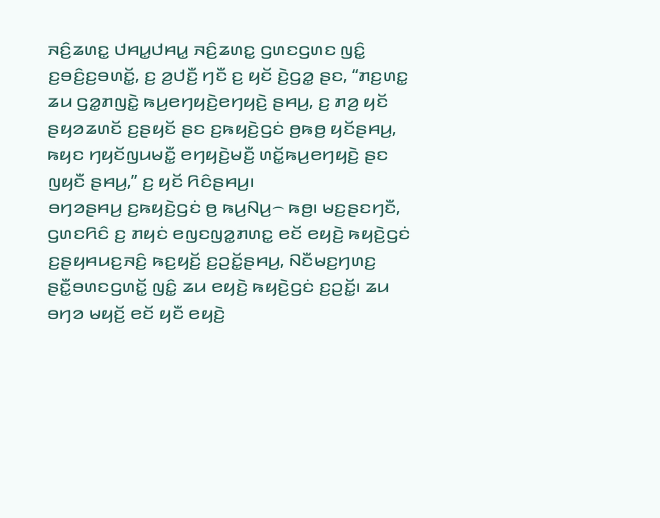ꤏꤢꤨ꤬ꤘꤛꤢ꤭ ꤓꤌꤣ꤭ꤓꤌꤣ꤭ ꤏꤢꤨ꤬ꤘꤛꤢ꤭ ꤞꤛꤢꤞꤛꤢ ꤜꤢꤨ꤭ ꤢ꤬ꤋꤢꤨ꤬ꤢ꤬ꤋꤛꤢꤩ꤭, ꤢ꤬ ꤤ꤬ꤓꤢꤪ꤬ ꤚꤢꤪ ꤢ꤬ ꤟꤢꤩ ꤢꤧ꤬ꤞꤤ꤭ ꤔꤢ, “ꤊꤢ꤬ꤛꤢ꤭ ꤘꤣ ꤞꤤ꤭ꤊꤜꤢꤧ꤭ ꤒꤣ꤬ꤕꤚꤟꤢꤧ꤬ꤕꤚꤟꤢꤧ꤬ ꤔꤌꤣ꤬, ꤢ꤬ ꤊꤤ꤬ ꤟꤢꤩ ꤔꤟꤤꤘꤛꤢꤩ ꤢ꤬ꤔꤟꤢꤩ ꤔꤢ ꤢ꤬ꤒꤟꤢꤧ꤬ꤞꤢꤦ ꤥ꤬ꤒꤥ꤬ ꤟꤢꤩꤔꤌꤣ꤬, ꤒꤟꤢ ꤚꤟꤢꤩꤜꤣꤗꤢꤪ꤭ ꤕꤚꤟꤢꤧ꤬ꤗꤢꤪ꤬ ꤛꤢꤩ꤭ꤒꤣ꤬ꤕꤚꤟꤢꤧ꤬ ꤔꤢ ꤜꤟꤢꤪ ꤔꤌꤣ꤬,” ꤢ꤬ ꤟꤢꤩ ꤖꤢꤨꤔꤌꤣ꤬꤯
ꤋꤚꤤꤔꤌꤣ꤬ ꤢ꤬ꤒꤟꤢꤧ꤬ꤞꤢꤦ ꤥ꤬ ꤒꤣ꤬ꤡꤣ꤬꤮ ꤒꤥ꤬꤯ ꤗꤢ꤬ꤔꤢꤚꤢꤪ, ꤞꤛꤢꤖꤢꤨ ꤢ꤬ ꤊꤟꤢꤦ ꤕꤜꤢꤜꤤ꤭ꤊꤛꤢ꤭ ꤕꤢꤩ ꤕꤟꤢꤧ꤬ ꤒꤟꤢꤧ꤬ꤞꤢꤦ ꤢ꤬ꤔꤟꤌꤣꤢ꤬ꤏꤢꤨ꤬ ꤒꤢ꤬ꤟꤢꤩ꤬ ꤢ꤬ꤑꤢꤩ꤭ꤔꤌꤣ꤬, ꤡꤢꤪꤗꤢ꤬ꤚꤛꤢ꤬ ꤔꤢꤪ꤭ꤋꤛꤢꤞꤛꤢꤩ꤭ ꤜꤢꤨ꤭ ꤘꤣ ꤕꤟꤢꤧ꤬ ꤒꤟꤢꤧ꤬ꤞꤢꤦ ꤢ꤬ꤑꤢꤩ꤭꤯ ꤘꤣ ꤋꤚꤤ ꤗꤟꤢꤩ꤬ ꤕꤢꤩ ꤟꤢꤪ ꤕꤟꤢꤧ꤬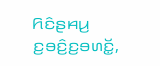ꤖꤢꤨꤔꤌꤣ꤬ ꤢ꤬ꤋꤢꤨ꤬ꤢ꤬ꤋꤛꤢꤩ꤭,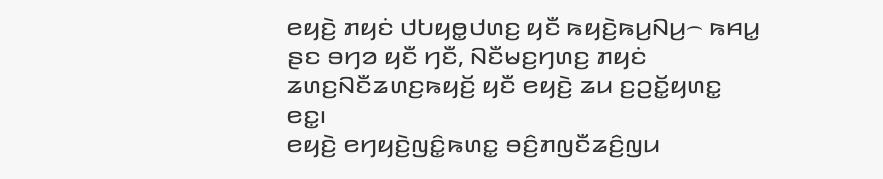ꤕꤟꤢꤧ꤬ ꤊꤟꤢꤦ ꤓꤝꤟꤥ꤭ꤓꤛꤢ꤬ ꤟꤢꤪ ꤒꤟꤢꤧ꤬ꤒꤣ꤬ꤡꤣ꤬꤮ ꤒꤌꤣ꤭ ꤔꤢ ꤋꤚꤤ ꤟꤢꤪ ꤚꤢꤪ, ꤡꤢꤪꤗꤢ꤬ꤚꤛꤢ꤬ ꤊꤟꤢꤦ ꤘꤛꤢ꤬ꤡꤢꤪꤘꤛꤢ꤬ꤒꤟꤢꤩ꤬ ꤟꤢꤪ ꤕꤟꤢꤧ꤬ ꤘꤣ ꤢ꤬ꤑꤢꤩ꤭ꤟꤛꤢ꤭ ꤕꤢ꤭꤯
ꤕꤟꤢꤧ꤬ ꤕꤚꤟꤢꤧ꤬ꤜꤢꤨ꤭ꤒꤛꤢ꤭ ꤋꤢꤨ꤬ꤊꤜꤢꤪꤘꤢꤨ꤬ꤜꤣ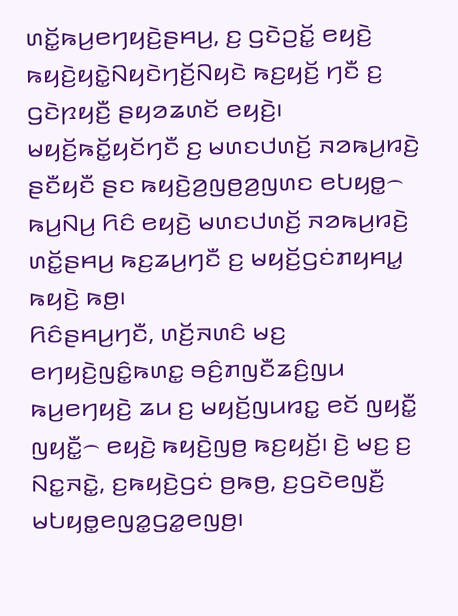ꤛꤢꤩ꤭ꤒꤣ꤬ꤕꤚꤟꤢꤧ꤬ꤔꤌꤣ꤬, ꤢ꤬ ꤞꤢꤧꤑꤢꤩ꤭ ꤕꤟꤢꤧ꤬ ꤒꤟꤢꤧ꤬ꤟꤢꤧ꤭ꤡꤟꤢꤧꤚꤢꤩ꤬ꤡꤟꤢꤧ ꤒꤢ꤬ꤟꤢꤩ꤬ ꤚꤢꤪ ꤢ꤬ ꤞꤢꤧꤐꤟꤢꤪ꤬ ꤔꤟꤤꤘꤛꤢꤩ ꤕꤟꤢꤧ꤬꤯ ꤗꤟꤢꤩ꤬ꤒꤢꤩ꤭ꤟꤢꤩꤚꤢꤪ ꤢ꤬ ꤗꤛꤢꤓꤛꤢꤩ꤬ ꤏꤤꤒꤣ꤬ꤙꤢꤧ꤬ ꤔꤢꤪꤟꤢꤪ ꤔꤢ ꤒꤟꤢꤧ꤬ꤤ꤬ꤜꤥ꤬ꤤ꤬ꤜꤛꤢ ꤕꤝꤟꤥ꤭꤮ ꤒꤣ꤬ꤡꤣ꤬ ꤖꤢꤨ ꤕꤟꤢꤧ꤬ ꤗꤛꤢꤓꤛꤢꤩ꤬ ꤏꤤꤒꤣ꤬ꤙꤢꤧ꤬ ꤛꤢꤩ꤭ꤔꤌꤣ꤬ ꤒꤢ꤬ꤘꤣ꤬ꤚꤢꤪ ꤢ꤬ ꤗꤟꤢꤩ꤬ꤞꤢꤦꤊꤟꤌꤣ꤭ ꤒꤟꤢꤧ꤬ ꤒꤥ꤬꤯
ꤖꤢꤨꤔꤌꤣ꤬ꤚꤢꤪ, ꤛꤢꤩ꤬ꤏꤛꤢꤨ ꤗꤢ꤬ ꤕꤚꤟꤢꤧ꤬ꤜꤢꤨ꤭ꤒꤛꤢ꤭ ꤋꤢꤨ꤬ꤊꤜꤢꤪꤘꤢꤨ꤬ꤜꤣ ꤒꤣ꤬ꤕꤚꤟꤢꤧ꤬ ꤘꤣ ꤢ꤬ ꤗꤟꤢꤩ꤬ꤜꤣꤙꤢ꤭ ꤕꤢꤩ ꤜꤟꤢꤪ꤭ ꤜꤟꤢꤪ꤭꤮ ꤕꤟꤢꤧ꤬ ꤒꤟꤢꤧ꤬ꤜꤥ꤬ ꤒꤢ꤬ꤟꤢꤩ꤬꤯ ꤢꤧ꤬ ꤗꤢ꤬ ꤢ꤬ ꤡꤢ꤭ꤏꤢꤧ꤭, ꤢ꤬ꤒꤟꤢꤧ꤬ꤞꤢꤦ ꤥ꤬ꤒꤥ꤬, ꤢ꤬ꤞꤢꤧꤕꤜꤢꤪ꤬ ꤗꤝꤟꤥ꤭ꤕꤜꤤ꤭ꤞꤤ꤭ꤕꤜꤥ꤬꤯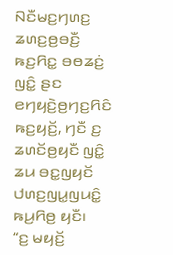ꤡꤢꤪꤗꤢ꤬ꤚꤛꤢ꤬ ꤘꤛꤢ꤬ꤥ꤬ꤋꤢꤪ꤬ ꤒꤢ꤬ꤖꤢ꤭ ꤋꤥꤘꤢꤦ꤬ ꤜꤢꤨ꤭ ꤔꤢ ꤕꤚꤟꤢꤧ꤬ꤥ꤬ꤚꤢ꤬ꤖꤢꤨ ꤒꤢ꤬ꤟꤢꤩ꤬, ꤚꤢꤪ ꤢ꤬ ꤘꤛꤢꤩꤥ꤬ꤟꤢꤪ ꤜꤢꤨ꤭ ꤘꤣ ꤋꤢ꤭ꤜꤟꤢꤩ ꤓꤛꤢ꤬ꤜꤣ꤭ꤜꤣꤢꤨ꤭ ꤒꤣ꤬ꤖꤥ꤬ ꤟꤢꤪ꤯
“ꤢ꤬ ꤗꤟꤢꤩ꤬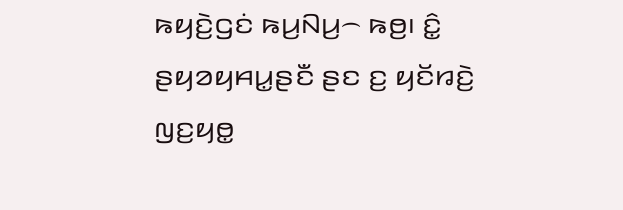ꤒꤟꤢꤧ꤬ꤞꤢꤦ ꤒꤣ꤬ꤡꤣ꤬꤮ ꤒꤥ꤬꤯ ꤢꤨ꤭ ꤔꤟꤤꤟꤌꤣ꤭ꤔꤢꤪ ꤔꤢ ꤢ꤬ ꤟꤢꤩꤙꤢꤧ꤬ ꤜꤢ꤬ꤟꤥ꤭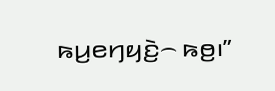ꤒꤣ꤬ꤕꤚꤟꤢꤧ꤬꤮ ꤒꤥ꤬꤯”